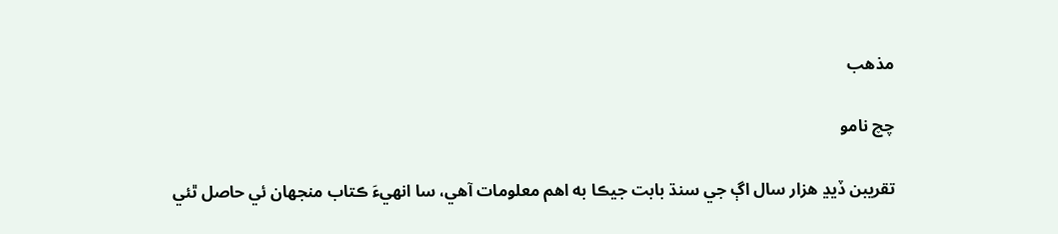مذهب

چچ نامو

تقريبن ڏيڍ هزار سال اڳ جي سنڌ بابت جيڪا به اهم معلومات آهي، سا انهيءَ ڪتاب منجهان ئي حاصل ٿئي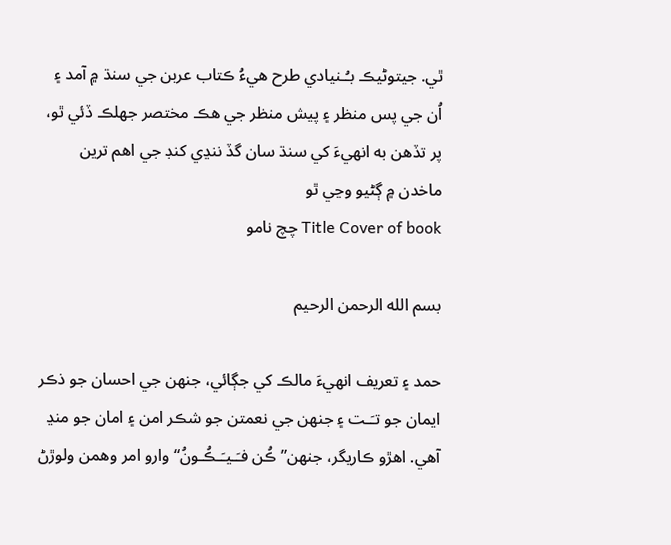ٿي. جيتوڻيڪ بـُـنيادي طرح هيءُ ڪتاب عربن جي سنڌ ۾ آمد ۽ اُن جي پس منظر ۽ پيش منظر جي هڪ مختصر جهلڪ ڏئي ٿو، پر تڏهن به انهيءَ کي سنڌ سان گڏ ننڍي کنڊ جي اهم ترين ماخدن ۾ ڳڻيو وڃي ٿو
Title Cover of book چچ نامو

بسم الله الرحمن الرحيم

حمد ۽ تعريف انهيءَ مالڪ کي جڳائي، جنهن جي احسان جو ذڪر ايمان جو تـَـت ۽ جنهن جي نعمتن جو شڪر امن ۽ امان جو منڍ آهي. اهڙو ڪاريگر، جنهن”ڪُن فـَـيـَـڪُـونُ“ وارو امر وهمن ولوڙڻ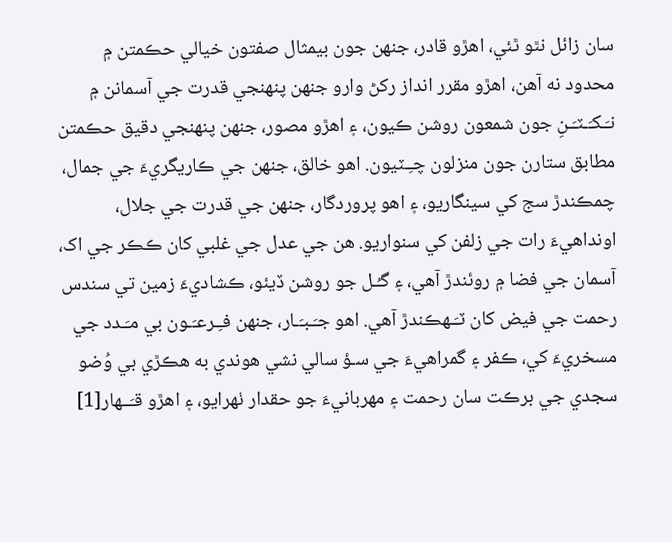سان زائل نٿو ٿئي، اهڙو قادر، جنهن جون بيمثال صفتون خيالي حڪمتن ۾ محدود نه آهن، اهڙو مقرر انداز رکڻ وارو جنهن پنهنجي قدرت جي آسمانن ۾ نـَـکـَـٽـَـنِ جون شمعون روشن ڪيون، ۽ اهڙو مصور، جنهن پنهنجي دقيق حڪمتن مطابق ستارن جون منزلون چـِـٽيون. اهو خالق، جنهن جي ڪاريگريءَ جي جمال، چمڪندڙ سج کي سينگاريو، ۽ اهو پروردگار، جنهن جي قدرت جي جلال، اونداهيءَ رات جي زلفن کي سنواريو. هن جي عدل جي غلبي کان ڪڪر جي اک، آسمان جي فضا ۾ روئندڙ آهي، ۽ گـُـل جو روشن ڏيئو، ڪشاديءَ زمين تي سندس رحمت جي فيض کان ٽـَـهڪندڙ آهي. اهو جـَـبـَـار، جنهن فـِـرعـَـون بي مـَـدد جي مسخريءَ کي، ڪفر ۽ گمراهيءَ جي سـؤ سالي نشي هوندي به هڪڙي بي وُضو سجدي جي برڪت سان رحمت ۽ مهربانيءَ جو حقدار ٺهرايو، ۽ اهڙو قـَــهار[1]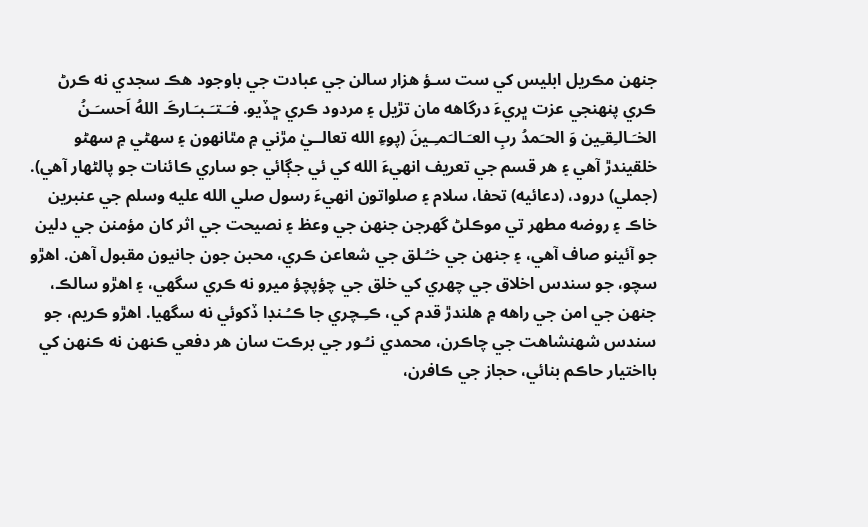جنهن مڪريل ابليس کي ست سـؤ هزار سالن جي عبادت جي باوجود هڪ سجدي نه ڪرڻ ڪري پنهنجي عزت ڀريءَ درگاهه مان تڙيل ۽ مردود ڪري ڇڏيو. فـَـتـَـبـَـارڪَ اللهُ اَحسـَـنُ الخـَـالـِقـِين وَ الحـَمدُ ربِ العـَـالـَمـِـينَ (پوءِ الله تعالــيٰ مڙني ۾ مٿانهون ۽ سهڻي ۾ سهڻو خلقيندڙ آهي ۽ هر قسم جي تعريف انهيءَ الله کي ئي جڳائي جو ساري ڪائنات جو پالڻهار آهي).
(جملي) درود، (دعائيه) تحفا، سلام ۽ صلواتون انهيءَ رسول صلي الله عليه وسلم جي عنبرين خاڪ ۽ روضه مطهر تي موڪلڻ گهرجن جنهن جي وعظ ۽ نصيحت جي اثر کان مؤمنن جي دلين جو آئينو صاف آهي، ۽ جنهن جي خـُـلق جي شعاعن ڪري، محبن جون جانيون مقبول آهن. اهڙو سچو، جو سندس اخلاق جي چهري کي خلق جي چؤپچؤ ميرو نه ڪري سگهي، ۽ اهڙو سالڪ، جنهن جي امن جي راهه ۾ هلندڙ قدم کي، ڪـِـچري جا ڪـُـنڊا ڏکوئي نه سگهيا. اهڙو ڪريم، جو سندس شهنشاهت جي چاڪرن، محمدي نـُـور جي برڪت سان هر دفعي ڪنهن نه ڪنهن کي بااختيار حاڪم بنائي، حجاز جي ڪافرن،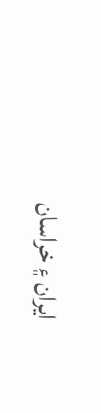ايران ۽ خراسان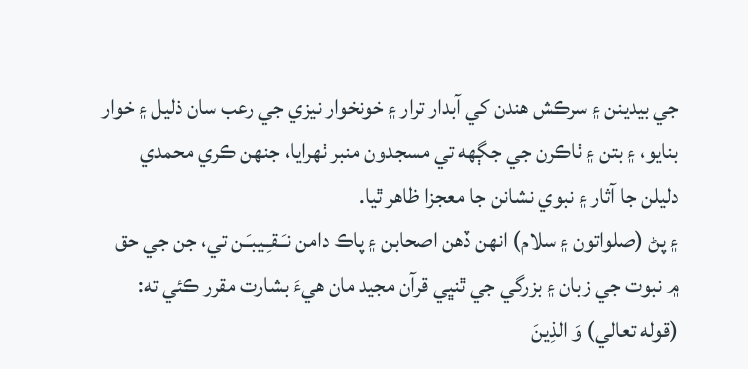جي بيدينن ۽ سرڪش هندن کي آبدار ترار ۽ خونخوار نيزي جي رعب سان ذليل ۽ خوار بنايو، ۽ بتن ۽ ٺاڪرن جي جڳهه تي مسجدون منبر ٺهرايا، جنهن ڪري محمدي دليلن جا آثار ۽ نبوي نشانن جا معجزا ظاهر ٿيا.
۽ پڻ (صلواتون ۽ سلام) انهن ڏهن اصحابن ۽ پاڪ دامن نـَـقـِـيبـَـن تي، جن جي حق ۾ نبوت جي زبان ۽ بزرگي جي ٿنڀي قرآن مجيد مان هيءَ بشارت مقرر ڪئي ته: (قوله تعالي) وَ الذِينَ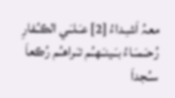معہُ اَشـِـداءُ [2] عـَـلـَـي الڪـُـفارِ رُحـَـمـَـاءُ بـَـينـَـهـُـم تـَـراهـُـم رُڪعاَ سـُـجداَ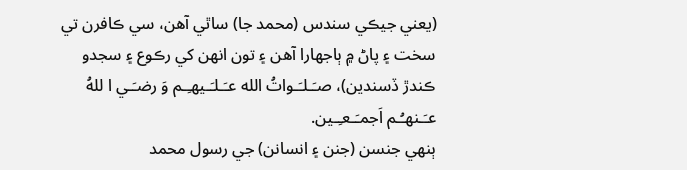(يعني جيڪي سندس (محمد جا) ساٿي آهن، سي ڪافرن تي سخت ۽ پاڻ ۾ ٻاجهارا آهن ۽ تون انهن کي رڪوع ۽ سجدو ڪندڙ ڏسندين)، صـَـلـَـواتُ الله عـَـلـَـيهـِـم وَ رضـَـي ا للهُ عـَـنهـُـم اَجمـَـعـِـين.
ٻنهي جنسن (جنن ۽ انسانن) جي رسول محمد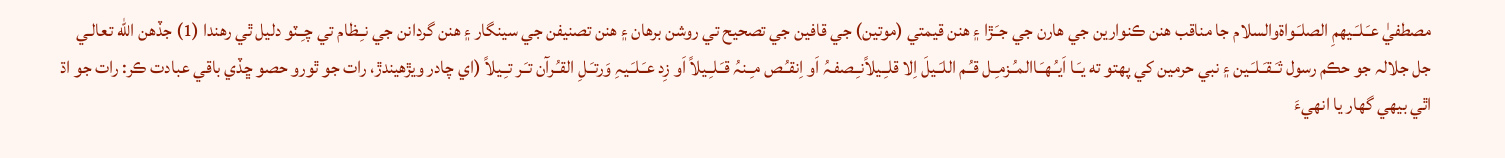مصطفيٰ عـَـلـَـيهمِ الصلـَـواةوالسلام جا مناقب هنن ڪنوارين جي هارن جي جـَـڙا ۽ هنن قيمتي (موتين) جي قافين جي تصحيح تي روشن برهان ۽ هنن تصنيفن جي سينگار ۽ هنن گردانن جي نـِـظام تي چـِـٽو دليل ٿي رهندا (1) جڏهن الله تعالـي جل جلالہ جو حڪم رسول ثـَـقـَـلـَـين ۽ نبي حرمين کي پهتو ته يـَـا اَيـُـهـَـاالمـُـزمـِـل قـُـم اللـَـيلَ اِلا قلـِـيلاًنـِـصفـہُ اَو اِنقـُـص مـِـنہُ قـَـلـِـيلاً اَو زِد عـَـلـَـيہِ وَرتـَـلِ القـُـرآن تـَـر تـِـيلاً (اي چادر ويڙهيندڙ، رات جو ٿورو حصو ڇڏي باقي عبادت ڪر: رات جو اڌ اٿي بيهي گهار يا انهيءَ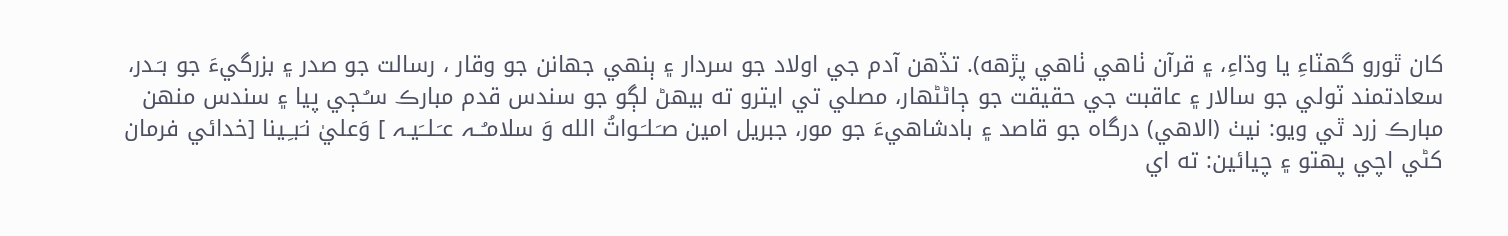کان ٿورو گهٽاءِ يا وڌاءِ، ۽ قرآن ٺاهي ٺاهي پڙهه). تڏهن آدم جي اولاد جو سردار ۽ ٻنهي جهانن جو وقار ، رسالت جو صدر ۽ بزرگيءَ جو بـَـدر، سعادتمند ٽولي جو سالار ۽ عاقبت جي حقيقت جو ڄاڻڻهار، مصلي تي ايترو ته بيهڻ لڳو جو سندس قدم مبارڪ سـُـڄي پيا ۽ سندس منهن مبارڪ زرد ٿي ويو: نيٺ (الاهي) درگاه جو قاصد ۽ بادشاهيءَ جو مور، جبريل امين صـَـلـَـواتُ الله وَ سلامـُــہ عـَـلــَيـہ ] وَعليٰ نـَبـِـينا [خدائي فرمان کڻي اچي پهتو ۽ چيائين: ته اي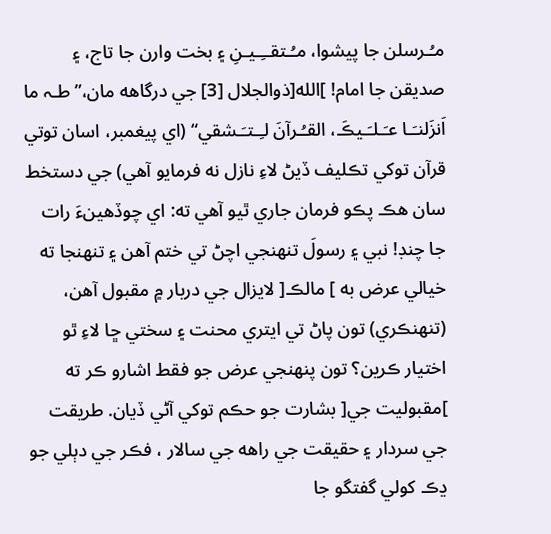مـُـرسلن جا پيشوا، مـُـتقــِـيـنِ ۽ بخت وارن جا تاج، ۽ صديقن جا امام! ]الله[ذوالجلال [3] جي درگاهه مان،”طـہ ما اَنزَلنـَـا عـَـلـَـيڪَ، القـُـرآنَ لـِـتـَـشقي“ (اي پيغمبر، اسان توتي قرآن توکي تڪليف ڏيڻ لاءِ نازل نه فرمايو آهي) جي دستخط سان هڪ پڪو فرمان جاري ٿيو آهي ته: اي چوڏهينءَ رات جا چنڊ! نبي ۽ رسولَ تنهنجي اچڻ تي ختم آهن ۽ تنهنجا ته خيالي عرض به ] مالڪ[ لايزال جي دربار ۾ مقبول آهن، (تنهنڪري) تون پاڻ تي ايتري محنت ۽ سختي ڇا لاءِ ٿو اختيار ڪرين؟ تون پنهنجي عرض جو فقط اشارو ڪر ته ]مقبوليت جي[ بشارت جو حڪم توکي آڻي ڏيان. طريقت جي سردار ۽ حقيقت جي راهه جي سالار ، فڪر جي دٻلي جو ڍڪ کولي گفتگو جا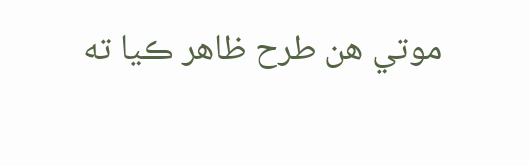موتي هن طرح ظاهر ڪيا ته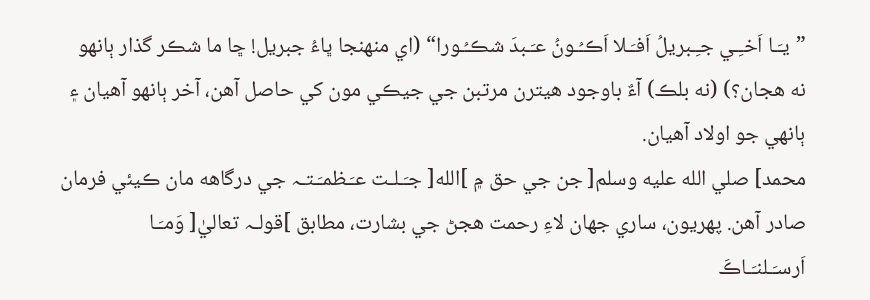”يـَـا اَخـِـي جـِـبريلُ اَفـَـلا اَڪـُـونُ عـَـبدَ شڪـُـورا“ (اي منهنجا ڀاءُ جبريل! ڇا ما شڪر گذار ٻانهو نه هجان؟) (نه بلڪ) آءٌ باوجود هيترن مرتبن جي جيڪي مون کي حاصل آهن، آخر ٻانهو آهيان ۽ ٻانهي جو اولاد آهيان.
محمد] صلي الله عليه وسلم[ جن جي حق ۾ ]الله[ جـَـلـت عـَـظمـَـتـہ جي درگاهه مان ڪيئي فرمان صادر آهن. پهريون، ساري جهان لاءِ رحمت هجڻ جي بشارت، مطابق ]قولـہ تعاليٰ[ وَمـَـا اَرسـَـلنـَـاڪَ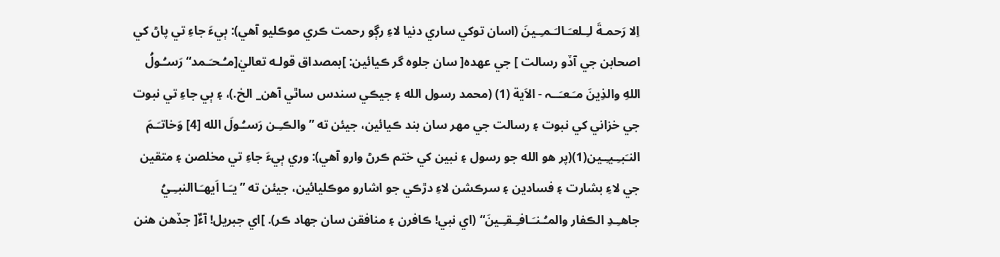اِلا رَحمـةَ لـِـلعـَـالـَـمـِـينَ (اسان توکي ساري دنيا لاءِ رڳو رحمت ڪري موڪليو آهي): ٻيءَ جاءِ تي پاڻ کي اصحابن جي آڏو رسالت ] جي عهده[ سان جلوه گر ڪيائين: ]بمصداق قولـه تعاليٰ[مـُـحـَـمد“ رَسـُـولُ اللهِ والذِينَ مـَـعـَــہ - الاَية (1) (محمد رسول الله ۽ جيڪي سندس ساٿي آهن_ الخ.)، ۽ ٻي جاءِ تي نبوت جي خزاني کي نبوت ۽ رسالت جي مهر سان بند ڪيائين، جيئن ته ”والڪـِـن رَسـُـولَ الله [4] وَخاتـَـمَ النـَبـِـيـِـين(1)(پر هو الله جو رسول ۽ نبين کي ختم ڪرڻ وارو آهي): وري ٻيءَ جاءِ تي مخلصن ۽ متقين جي لاءِ بشارت ۽ فسادين ۽ سرڪشن لاءِ دڙڪي جو اشارو موڪليائين، جيئن ته ”يـَـا اَيهـَـاالنبـِـيُ جاهـِـدِ الڪفار والمـُـنـَـافـِـقـِـينَ“ (اي نبي! ڪافرن ۽ منافقن سان جهاد ڪر). ]اي جبريل! آءٌ[ جڏهن هنن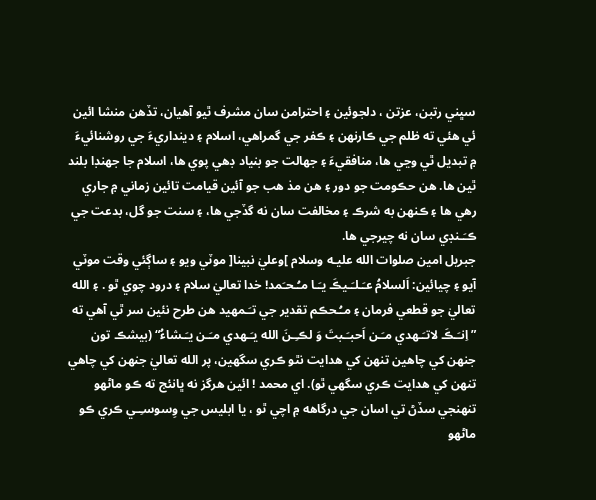سڀني رتبن، عزتن ، دلجوئين ۽ احترامن سان مشرف ٿيو آهيان، تڏهن منشا ائين ئي هئي ته ظلم جي ڪارنهن ۽ ڪفر جي گمراهي، اسلام ۽ دينداريءَ جي روشنائيءَ ۾ تبديل ٿي وڃي ها، منافقيءَ ۽ جهالت جو بنياد ڊهي پوي ها، اسلام جا جهنڊا بلند ٿين ها. هن حڪومت جو دور ۽ هن مذ هب جو آئين قيامت تائين زماني ۾ جاري رهي ها ۽ ڪنهن به شرڪ ۽ مخالفت سان نه گڏجي ها، ۽ سنت جو گل، بدعت جي ڪـَـنڊي سان نه چيرجي ها.
جبريل امين صلوات الله عليـه وسلام ]وعليٰ نبينا[ موٽي ويو ۽ ساڳئي وقت موٽي آيو ۽ چيائين: اَلسلامُ عـَـلـَـيڪَ يـَـا مـُـحـَمد! خدا تعاليٰ سلام ۽ درود چوي ٿو . ۽ الله تعاليٰ جو قطعي فرمان ۽ مـُـحڪم تقدير جي تـَـمهيد هن طرح نئين سر ٿي آهي ته ” اِنـَـڪَ لاتـَـهدي مـَـن اَحبـَـبتَ وَ لڪـِـنَ الله يـَـهدي مـَـن يـَـشاءُ“ (بيشڪ تون جنهن کي چاهين تنهن کي هدايت نٿو ڪري سگهين، پر الله تعاليٰ جنهن کي چاهي تنهن کي هدايت ڪري سگهي ٿو). اي محمد ! ائين هرگز نه ڀانئج ته ڪو ماڻهو تنهنجي سڏڻ تي اسان جي درگاهه ۾ اچي ٿو ، يا ابليس جي وِسوسـِـي ڪري ڪو ماڻهو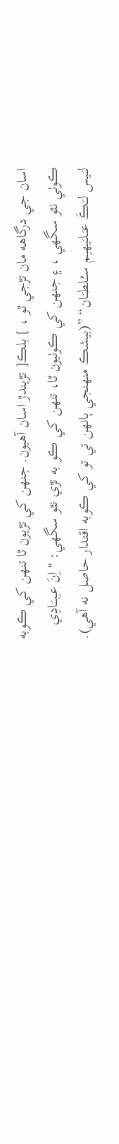اسان جي درگاهه مان تڙجي ٿو ، ] بلڪ[ تڙيندڙ اسان آهيون. جنهن کي تڙيون ٿا تنهن کي ڪوبه ڪوٺي نٿو سگهي ، ۽ جنهن کي ڪوٺيون ٿا، تنهن کي ڪو به تڙي نٿو سگهي: " اِنَ عـِبـَـادِي لـَـيس لـَـڪَ عـَـلـَيهـِـم سـُـلطـَـان“ ”(بيشڪ منهنجي ٻانهن تي تو کي ڪوبه اقتدار حاصل نه آهي).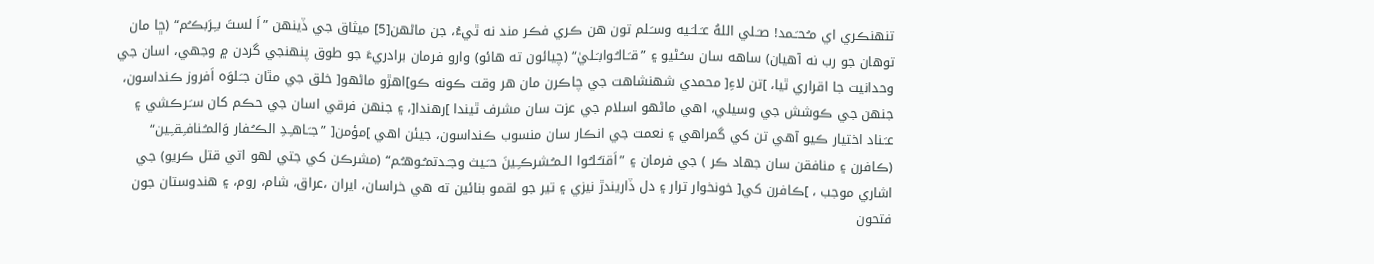تنهنڪري اي مـُـحـَـمد! صـَـلي اللهُ عـَـلـَـيه وسـَـلم تون هن ڪري فڪر مند نه ٿيءُ، جن ماڻهن[5] ميثاق جي ڏينهن ”اَ لستَ بـِـرَبڪـُم“ (ڇا مان توهان جو رب نه آهيان) ساهه سان سـُـڻيو ۽ ”قـَـالـُـوابـَـليٰ“ (چيائون ته هائو) وارو فرمان برادريءَ جو طوق پنهنجي گردن ۾ وجهي، اسان جي وحدانيت جا اقراري ٿيا، ]تن لاءِ[ محمدي شهنشاهت جي چاڪرن مان هر وقت ڪونه ڪو]اهڙو ماڻهو[ خلق جي مٿان جـَـلوَه اَفروز ڪنداسون، جنهن جي ڪوشش جي وسيلي، اهي ماڻهو اسلام جي عزت سان مشرف ٿيندا ]رهندا[، ۽ جنهن فرقي اسان جي حڪم کان سـَـرڪشي ۽ عـَـناد اختيار ڪيو آهي تن کي گمراهي ۽ نعمت جي انڪار سان منسوب ڪنداسون، جيئن اهي ]مؤمن[ ”جـَـاهـِـدِ الڪـُـفار وَالمـُـنافـِـقـِـين“ (ڪافرن ۽ منافقن سان جهاد ڪر ) جي فرمان ۽ ”اَقتـُـلـُـوا الـمـُـشرڪـِـينَ حـَـيث وجـَـدتمـُـوهـُـم“ (مشرڪن کي جتي لهو اتي قتل ڪريو) جي اشاري موجب ، ]ڪافرن کي[ خونخوار ترار ۽ دل ڏاريندڙ نيزي ۽ تير جو لقمو بنائين ته هي خراسان، ايران ،عراق، شام، روم، ۽ هندوستان جون فتحون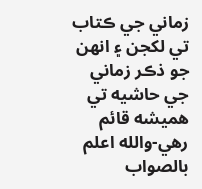زماني جي ڪتاب تي لکجن ۽ انهن جو ذڪر زماني جي حاشيه تي هميشه قائم رهي-والله اعلم بالصواب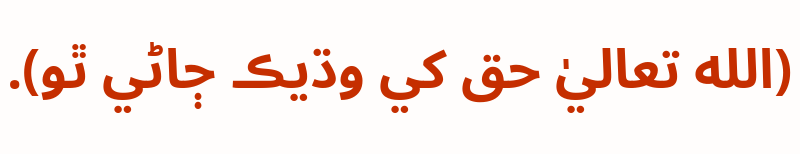(الله تعاليٰ حق کي وڌيڪ ڄاڻي ٿو).